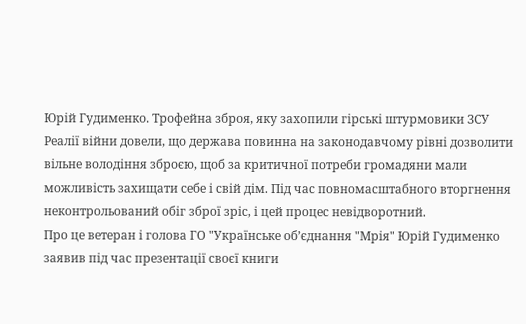Юрій Гудименко. Трофейна зброя, яку захопили гірські штурмовики ЗСУ
Реалії війни довели, що держава повинна на законодавчому рівні дозволити вільне володіння зброєю, щоб за критичної потреби громадяни мали можливість захищати себе і свій дім. Під час повномасштабного вторгнення неконтрольований обіг зброї зріс, і цей процес невідворотний.
Про це ветеран і голова ГО "Українське об’єднання "Мрія" Юрій Гудименко заявив під час презентації своєї книги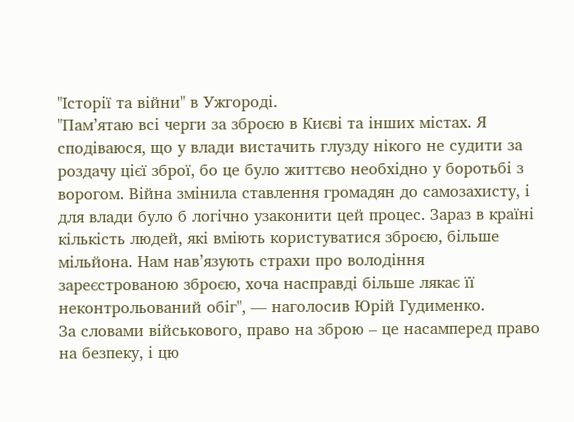"Історії та війни" в Ужгороді.
"Пам’ятаю всі черги за зброєю в Києві та інших містах. Я сподіваюся, що у влади вистачить глузду нікого не судити за роздачу цієї зброї, бо це було життєво необхідно у боротьбі з ворогом. Війна змінила ставлення громадян до самозахисту, і для влади було б логічно узаконити цей процес. Зараз в країні кількість людей, які вміють користуватися зброєю, більше мільйона. Нам нав’язують страхи про володіння зареєстрованою зброєю, хоча насправді більше лякає її неконтрольований обіг", — наголосив Юрій Гудименко.
За словами військового, право на зброю – це насамперед право на безпеку, і цю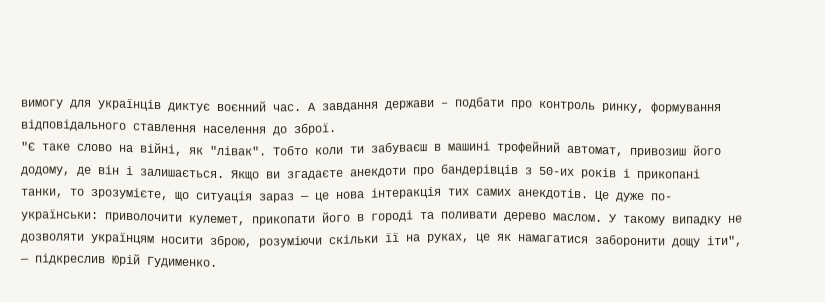вимогу для українців диктує воєнний час. А завдання держави – подбати про контроль ринку, формування відповідального ставлення населення до зброї.
"Є таке слово на війні, як "лівак". Тобто коли ти забуваєш в машині трофейний автомат, привозиш його додому, де він і залишається. Якщо ви згадаєте анекдоти про бандерівців з 50-их років і прикопані танки, то зрозумієте, що ситуація зараз — це нова інтеракція тих самих анекдотів. Це дуже по-українськи: приволочити кулемет, прикопати його в городі та поливати дерево маслом. У такому випадку не дозволяти українцям носити зброю, розуміючи скільки її на руках, це як намагатися заборонити дощу іти", — підкреслив Юрій Гудименко.